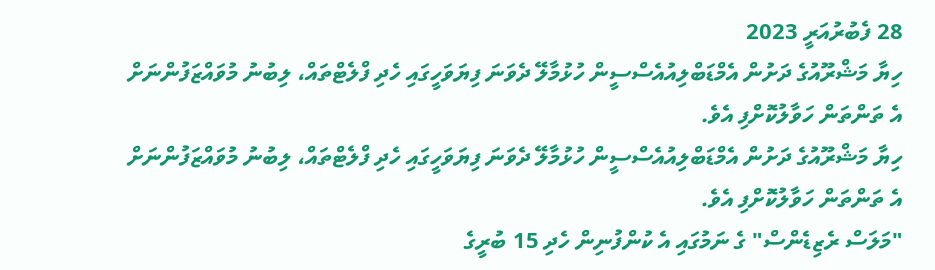28 ފެބުރުއަރީ 2023
ހިޔާ މަޝްރޫއުގެ ދަށުން އެމްޑަބްލިއުއެސްސީން ހުޅުމާލޭ ދެވަނަ ފިޔަވަހީގައި ހެދި ފްލެޓްތައް، ލިބުނު މުވައްޒަފުންނަށް އެ ތަންތަން ހަވާލުކޮށްފި އެވެ.
ހިޔާ މަޝްރޫއުގެ ދަށުން އެމްޑަބްލިއުއެސްސީން ހުޅުމާލޭ ދެވަނަ ފިޔަވަހީގައި ހެދި ފްލެޓްތައް، ލިބުނު މުވައްޒަފުންނަށް އެ ތަންތަން ހަވާލުކޮށްފި އެވެ.
"މަލަސް ރެޒިޑެންސް" ގެ ނަމުގައި އެ ކުންފުނިން ހެދި 15 ބުރީގެ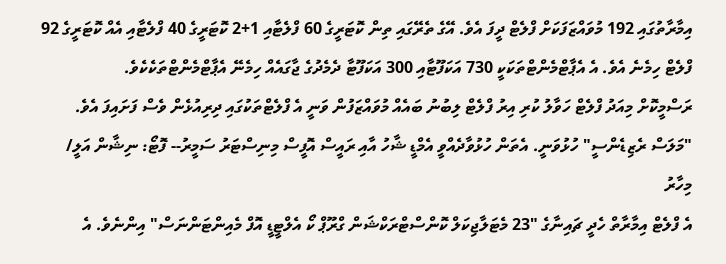އިމާރާތުގައި 192 މުވައްޒަފަކަށް ފްލެޓް ދީފަ އެވެ. އޭގެ ތެރޭގައި ތިން ކޮޓަރީގެ 60 ފްލެޓާއި 1+2 ކޮޓަރީގެ 40 ފްލެޓާއި އެއް ކޮޓަރީގެ 92 ފްލެޓް ހިމެނެ އެވެ. އެ އެޕާޓްމެންޓްތަކަކީ 730 އަކަފޫޓާއި 300 އަކަފޫޓާ ދެމެދުގެ ޖާގައެއް ހިމެނޭ އެޕާޓްމެންޓްތަކެކެވެ.
ރަސްމީކޮށް މިއަދު ފްލެޓް ހަވާލު ކުރި އިރު ފްލެޓް ލިބުނު ބައެއް މުވައްޒަފުން ވަނީ އެ ފްލެޓްތަކުގައި ދިރިއުޅެން ވެސް ފަށައިފަ އެވެ.
"މަލަސް ރެޒިޑެންސީ" ހުޅުވަނީ. އެތަން ހުޅުވާދެއްވީ އެމްޑީ ޝާހު އާއި ރައީސް އޮފީސް މިނިސްޓަރު ސަމީރު-- ފޮޓޯ: ނިޝާން އަލީ/ މިހާރު
އެ ފްލެޓް އިމާރާތް ހެދީ ޗައިނާގެ "23 މެޓަލާޖިކަލް ކޮންސްޓްރަކްޝަން ގްރޫޕް ކޯ އެލްޓީޑީ އޮފް މެއިންޓަންނަސް" އިންނެވެ. އެ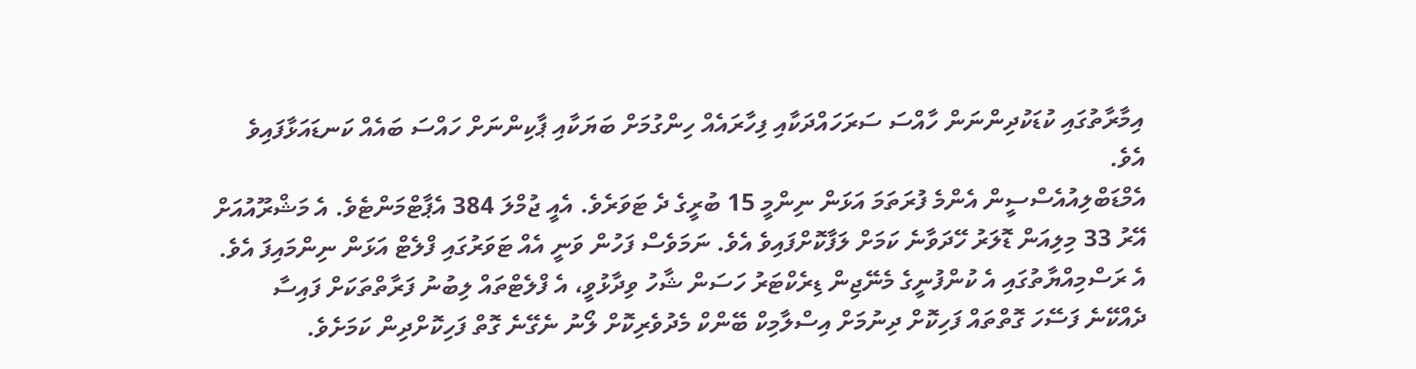އިމާރާތުގައި ކުޑަކުދިންނަން ހާއްސަ ސަރަހައްދަކާއި ފިހާރައެއް ހިންގުމަށް ބަޔަކާއި ޕާކިންނަށް ހައްސަ ބައެއް ކަނޑައަޅާފައިވެ އެވެ.
އެމްޑަބްލިއުއެސްސީން އެންމެ ފުރަތަމަ އަޅަން ނިންމީ 15 ބުރީގެ ދެ ޓަވަރެވެ. އެއީ ޖުމްލަ 384 އެޕާޓްމަންޓެވެ. އެ މަޝްރޫއުއަށް އޭރު 33 މިލިއަން ޑޮލަރު ހޭދަވާނެ ކަމަށް ލަފާކޮށްފައިވެ އެވެ. ނަމަވެސް ފަހުން ވަނީ އެއް ޓަވަރުގައި ފްލެޓް އަޅަން ނިންމައިފަ އެވެ.
އެ ރަސްމިއްޔާތުގައި އެ ކުންފުނީގެ މެނޭޖިން ޑިރެކްޓަރު ހަސަން ޝާހު ވިދާޅުވީ، އެ ފްލެޓްތައް ލިބުނު ފަރާތްތަކަށް ފައިސާ ދެއްކޭނެ ފަސޭހަ ގޮތްތައް ފަހިކޮށް ދިނުމަށް އިސްލާމިކް ބޭންކް މެދުވެރިކޮށް ލޯނު ނެގޭނެ ގޮތް ފަހިކޮށްދިން ކަމަށެވެ.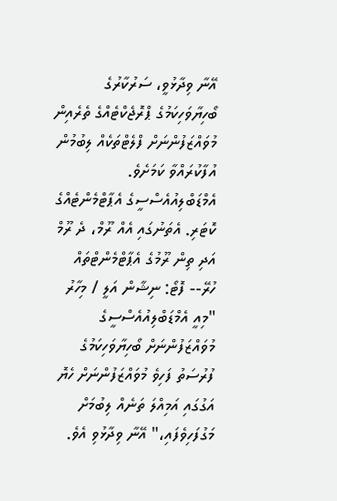އޭނާ ވިދާޅުވީ، ސަރުކާރުގެ ބޯހިޔާވަހިކަމުގެ ޕްރޮޖެކްޓެއްގެ ތެރެއިން މުވައްޒަފުންނަށް ފްލެޓްތަކެއް ލިބުމުން އުފާކުރައްވާ ކަމަށެވެ.
އެމްޑަބްލިއުއެސްސީގެ އެޕާޓްމެންޓެއްގެ ކޮޓަރި. އެތަނުގައި އެއް ރޫމް، ދެ ރޫމް އަދި ތިން ރޫމުގެ އެޕާޓްމެންޓްތައް ހުރޭ-- ފޮޓޯ: ނިޝާން އަލީ / މިހާރު
"މިއީ އެމްޑަބްލިއުއެސްސީގެ މުވައްޒަފުންނަށް ބޯހިޔާވަހިކަމުގެ ފުރުސަތު ފަހިވެ މުވައްޒަފުންނަށް ހެޔޮ އަގުގައި އަމިއްލަ ތަނެއް ލިބުމަށް މަގުފަހިވެފައި،" އޭނާ ވިދާޅުވި އެވެ.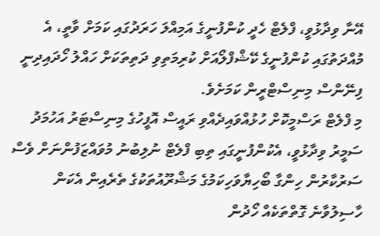އޭނާ ވިދާޅުވީ، ފްލެޓް ހެދީ ކުންފުނީގެ އަމިއްލަ ހަރަދުގައި ކަމަށް ވާތީ، އެ މުއްދަތުގައި ކުންފުނީގެ ކޭޝްފްލޯއަށް ކުރިމަތިވި ދަތިތަކަށް ހައްލު ހޯދައިދިނީ ފިނޭންސް މިނިސްޓްރީން ކަމަށެވެ.
މި ފްލެޓް ރަސްމީކޮށް ހުޅުއްވައިދެއްވި ރައީސް އޮފީހުގެ މިނިސްޓަރު އަހުމަދު ސަމީރު ވިދާޅުވީ، އެކުންފުނީގައި ތިބި ފްލެޓް ނުލިބުނު މުވައްޒަފުންނަށް ވެސް ސަރުކާރުން ހިންގާ ބޯހިޔާވަހިކަމުގެ މަޝްރޫއުތަކުގެ ތެރެއިން އެކަން ހާސިލުވާނެ ގޮތްތަކެއް ހޯދުން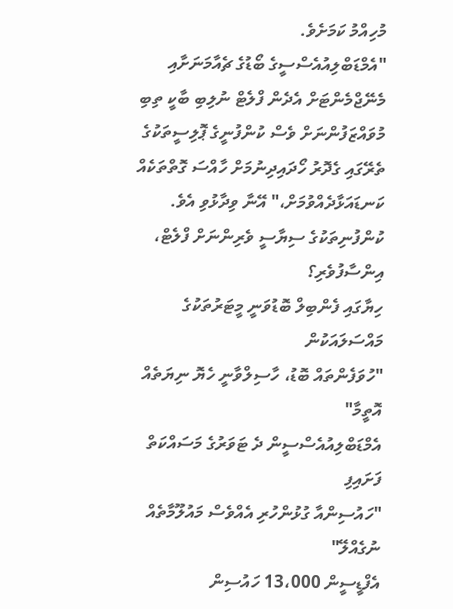މުހިއްމު ކަމަށެވެ.
"އެމްޑަބްލިއުއެސްސީގެ ބޯޑުގެ ޗެއާމަނަށާއި މެނޭޖްމެންޓަށް އެދެން ފްލެޓް ނުލިބި ބާކީ ތިބި މުވައްޒަފުންނަށް ވެސް ކުންފުނީގެ ޕޮލިސީތަކުގެ ތެރޭގައި ގެދޮރު ހޯދައިދިނުމަށް ހާއްސަ ގޮތްތަކެއް ކަނޑައަޅާދެއްވުމަށް،" އޭނާ ވިދާޅުވި އެވެ.
ކުންފުނިތަކުގެ ސިޔާސީ ވެރިންނަށް ފްލެޓް، އިންސާފުވެރި؟
ހިޔާގައި ފެންބިލް ބޮޑުވަނީ މީޓަރުތަކުގެ މައްސަލައަކުން
"ހުވަފެންތައް ބޮޑު، ހާސިލްވާނީ ހެޔޮ ނިޔަތެއް އޮތީމާ"
އެމްޑަބްލިއުއެސްސީން ދެ ޓަވަރުގެ މަސައްކަތް ފަށައިފި
"ހައުސިންއާ ގުޅުންހުރި އެއްވެސް މައުލޫމާތެއް ނުގެއްލޭ"
އެފްޑީސީން 13،000 ހައުސިން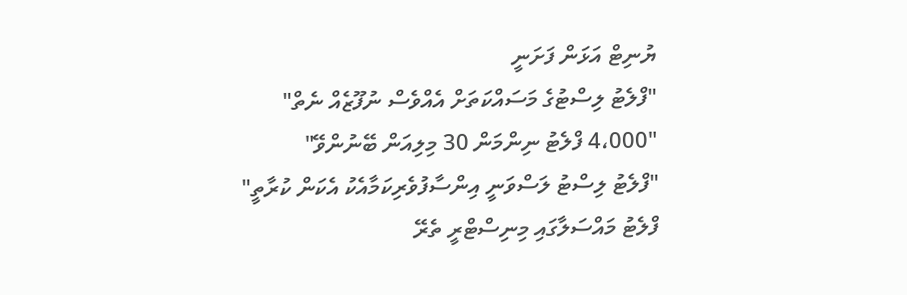ޔުނިޓް އަޅަން ފަށަނީ
"ފްލެޓު ލިސްޓުގެ މަސައްކަތަށް އެއްވެސް ނުފޫޒެއް ނެތް"
"4،000 ފްލެޓު ނިންމަން 30 މިލިއަން ބޭނުންވޭ"
"ފްލެޓު ލިސްޓު ލަސްވަނީ އިންސާފުވެރިކަމާއެކު އެކަން ކުރާތީ"
ފްލެޓު މައްސަލާގައި މިނިސްޓްރީ ތެރޭ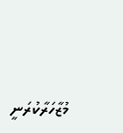މުޒާހަރާކުރަނީ